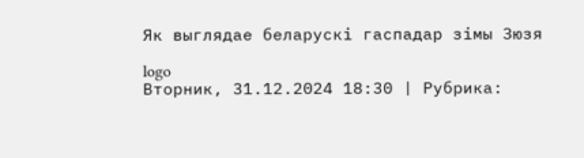Як выглядае беларускi гаспадар зімы Зюзя

logo
Вторник, 31.12.2024 18:30 | Рубрика: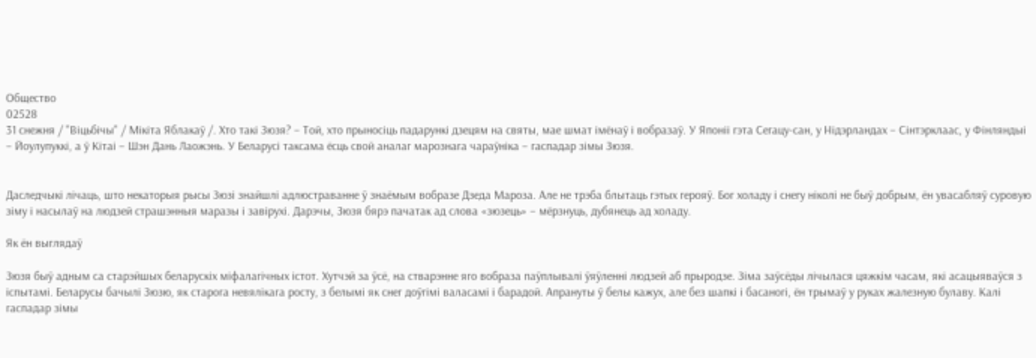Общество
02528
31 снежня / "Віцьбічы" / Мікіта Яблакаў /. Хто такі Зюзя? – Той, хто прыносіць падарункі дзецям на святы, мае шмат імёнаў і вобразаў. У Японіі гэта Сегацу-сан, у Нідэрландах – Сінтэрклаас, у Фінляндыі – Йоулупуккі, а ў Кітаі – Шэн Дань Лаожэнь. У Беларусі таксама ёсць свой аналаг марознага чараўніка – гаспадар зімы Зюзя.


Даследчыкі лічаць, што некаторыя рысы Зюзі знайшлі адлюстраванне ў знаёмым вобразе Дзеда Мароза. Але не трэба блытаць гэтых герояў. Бог холаду і снегу ніколі не быў добрым, ён увасабляў суровую зіму і насылаў на людзей страшэнныя маразы і завірухі. Дарэчы, Зюзя бярэ пачатак ад слова «зюзець» – мёрзнуць, дубянець ад холаду.

Як ён выглядаў

Зюзя быў адным са старэйшых беларускіх міфалагічных істот. Хутчэй за ўсё, на стварэнне яго вобраза паўплывалі ўяўленні людзей аб прыродзе. Зіма заўсёды лічылася цяжкім часам, які асацыяваўся з іспытамі. Беларусы бачылі Зюзю, як старога невялікага росту, з белымі як снег доўгімі валасамі і барадой. Апрануты ў белы кажух, але без шапкі і басаногі, ён трымаў у руках жалезную булаву. Калі гаспадар зімы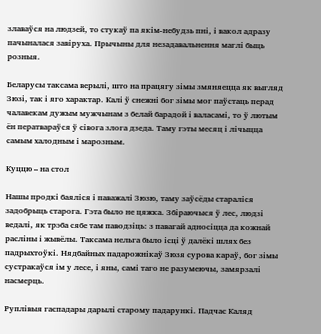злаваўся на людзей, то стукаў па якiм-небудзь пнi, і вакол адразу пачыналася завіруха. Прычыны для незадавальнення маглі быць розныя.

Беларусы таксама верылі, што на працягу зімы змяняецца як выгляд Зюзі, так і яго характар. Калі ў снежні бог зімы мог паўстаць перад чалавекам дужым мужчынам з белай барадой і валасамі, то ў лютым ён ператвараўся ў сівога злога дзеда. Таму гэты месяц і лічыцца самым халодным і марозным.

Куццю – на стол

Нашы продкі баяліся і паважалі Зюзю, таму заўсёды стараліся задобрыць старога. Гэта было не цяжка. Збіраючыся ў лес, людзі ведалі, як трэба сябе там паводзіць: з павагай адносіцца да кожнай расліны і жывёлы. Таксама нельга было ісці ў далёкі шлях без падрыхтоўкі. Нядбайных падарожнікаў Зюзя сурова караў, бог зімы сустракаўся ім у лесе, і яны, самі таго не разумеючы, замярзалі насмерць.

Руплiвыя гаспадары дарылі старому падарункі. Падчас Каляд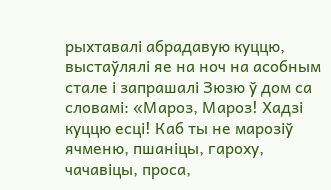рыхтавалі абрадавую куццю, выстаўлялі яе на ноч на асобным стале і запрашалі Зюзю ў дом са словамі: «Мароз, Мароз! Хадзі куццю есці! Каб ты не марозіў ячменю, пшаніцы, гароху, чачавіцы, проса,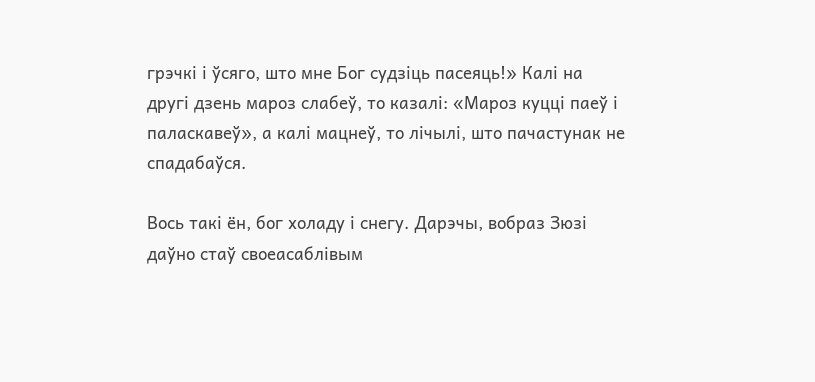грэчкі і ўсяго, што мне Бог судзіць пасеяць!» Калі на другі дзень мароз слабеў, то казалі: «Мароз куцці паеў і паласкавеў», а калі мацнеў, то лічылі, што пачастунак не спадабаўся.

Вось такі ён, бог холаду і снегу. Дарэчы, вобраз Зюзі даўно стаў своеасаблівым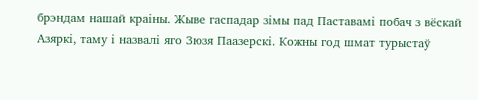брэндам нашай краіны. Жыве гаспадар зімы пад Паставамі побач з вёскай Азяркі, таму і назвалі яго Зюзя Паазерскі. Кожны год шмат турыстаў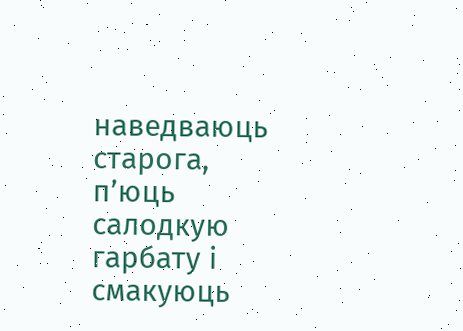наведваюць старога, п’юць салодкую гарбату і смакуюць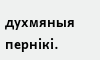духмяныя пернікі.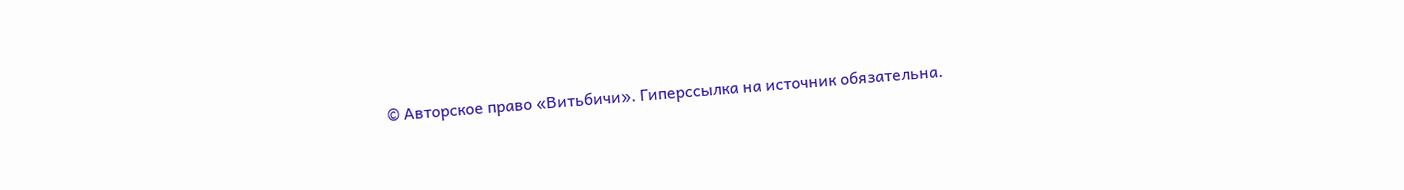© Авторское право «Витьбичи». Гиперссылка на источник обязательна.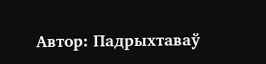Автор: Падрыхтаваў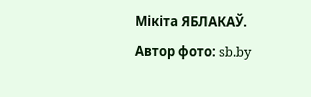Мікіта ЯБЛАКАЎ. Автор фото: sb.by